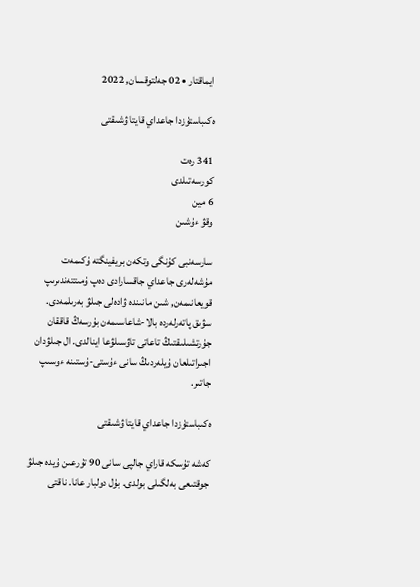ايماقتار • 02 جەلتوقسان, 2022

ەكىباستۇزدا جاعداي قايتا ۋشىقتى

341 رەت
كورسەتىلدى
6 مين
وقۋ ءۇشىن

سارسەنبى كۇنگى وتكەن بريفينگتە ۇكىمەت مۇشەلەرى جاعداي جاقسارادى دەپ ۇمىتتەندىرىپ قويعانىمەن, شىن مانىندە ۋادەلى جىلۋ بەرىلمەدى. سۋىق پاتەرلەردە بالا-شاعاسىمەن بۇرسەڭ قاققان جۇرتشىلىقتىڭ تاعاتى تاۋسىلۋعا اينالدى. ال جىلۋدان اجىراتىلعان ۇيلەردىڭ سانى ءۇستى-ۇستىنە ءوسىپ جاتىر.

ەكىباستۇزدا جاعداي قايتا ۋشىقتى

كەشە تۇسكە قاراي جالپى سانى 90 تۇرعىن ۇيدە جىلۋ جوقتىعى بەلگىلى بولدى. بۇل دولبار عانا. ناقتى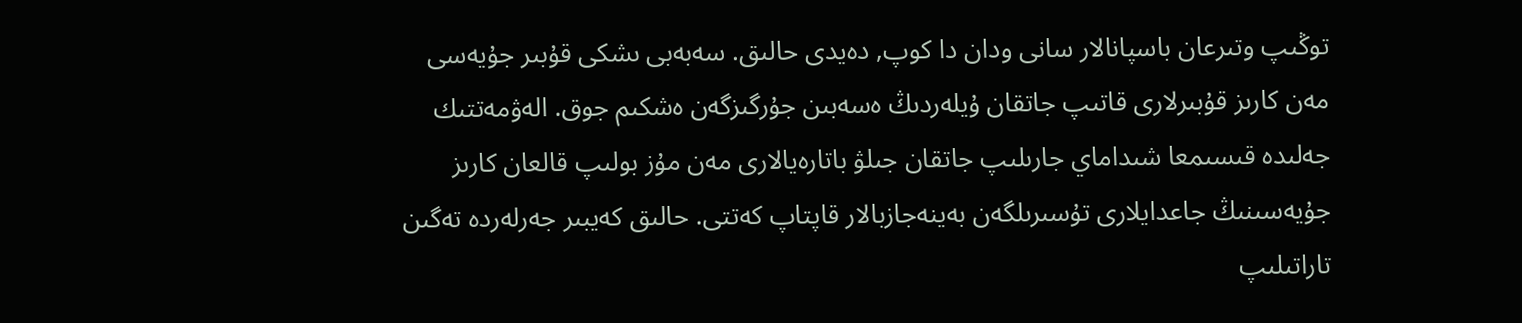توڭىپ وتىرعان باسپانالار سانى ودان دا كوپ, دەيدى حالىق. سەبەبى ىشكى قۇبىر جۇيەسى مەن كارىز قۇبىرلارى قاتىپ جاتقان ۇيلەردىڭ ەسەبىن جۇرگىزگەن ەشكىم جوق. الەۋمەتتىك جەلىدە قىسىمعا شىداماي جارىلىپ جاتقان جىلۋ باتارەيالارى مەن مۇز بولىپ قالعان كارىز جۇيەسىنىڭ جاعدايلارى تۇسىرىلگەن بەينەجازبالار قاپتاپ كەتتى. حالىق كەيبىر جەرلەردە تەگىن تاراتىلىپ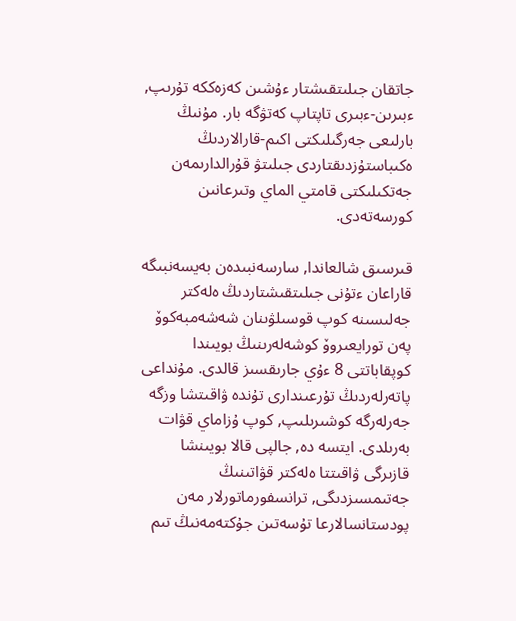جاتقان جىلىتقىشتار ءۇشىن كەزەككە تۇرىپ, ءبىرىن-ءبىرى تاپتاپ كەتۋگە بار. مۇنىڭ بارلىعى جەرگىلىكتى اكىم-قارالاردىڭ ەكىباستۇزدىقتاردى جىلىتۋ قۇرالدارىمەن جەتكىلىكتى قامتي الماي وتىرعانىن كورسەتەدى.

قىرسىق شالعاندا, سارسەنبىدەن بەيسەنبىگە قاراعان ءتۇنى جىلىتقىشتاردىڭ ەلەكتر جەلىسىنە كوپ قوسىلۋىنان شەشەمبەكوۆ پەن تورايعىروۆ كوشەلەرىنىڭ بويىندا كوپقاباتتى 8 ءۇي جارىقسىز قالدى. مۇنداعى پاتەرلەردىڭ تۇرعىندارى تۇندە ۋاقىتشا وزگە جەرلەرگە كوشىرىلىپ, كوپ ۇزاماي قۋات بەرىلدى. ايتسە دە, جالپى قالا بويىنشا قازىرگى ۋاقىتتا ەلەكتر قۋاتىنىڭ جەتىمسىزدىگى, ترانسفورماتورلار مەن پودستانسالارعا تۇسەتىن جۇكتەمەنىڭ تىم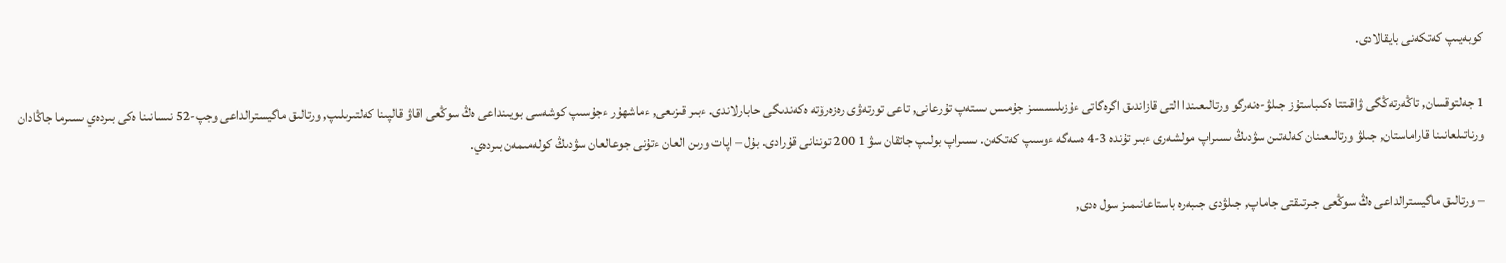كوبەيىپ كەتكەنى بايقالادى.

1 جەلتوقسان, تاڭەرتەڭگى ۋاقىتتا ەكىباستۇز جىلۋ-ەنەرگو ورتالىعىندا التى قازاندىق اگرەگاتى ءۇزىلىسسىز جۇمىس ىستەپ تۇرعانى, تاعى تورتەۋى رەزەرۆتە ەكەندىگى حابارلاندى. ءبىر قىزىعى, ءماشھۇر ءجۇسىپ كوشەسى بويىنداعى ەڭ سوڭعى اقاۋ قالپىنا كەلتىرىلىپ, ورتالىق ماگيسترالداعى وجپ-52 نىسانىنا ەكى بىردەي ىسىرما جاڭادان ورناتىلعانىنا قاراماستان, جىلۋ ورتالىعىنان كەلەتىن سۋدىڭ ىسىراپ مولشەرى ءبىر تۇندە 3-4 ەسەگە ءوسىپ كەتكەن. ىسىراپ بولىپ جاتقان سۋ 1 200 توننانى قۇرادى. بۇل – اپات ورىن العان ءتۇنى جوعالعان سۋدىڭ كولەمىمەن بىردەي.

– ورتالىق ماگيسترالداعى ەڭ سوڭعى جىرتىقتى جاماپ, جىلۋدى جىبەرە باستاعانىمىز سول ەدى,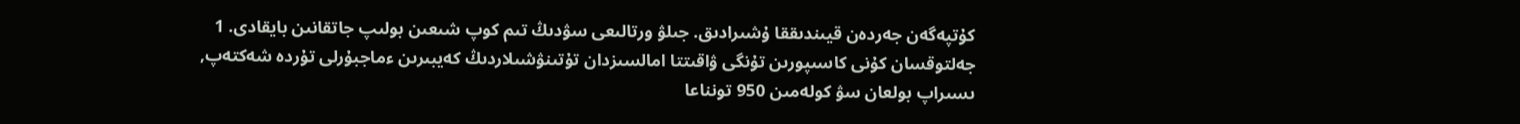كۇتپەگەن جەردەن قيىندىققا ۇشىرادىق. جىلۋ ورتالىعى سۋدىڭ تىم كوپ شىعىن بولىپ جاتقانىن بايقادى. 1 جەلتوقسان كۇنى كاسىپورىن تۇنگى ۋاقىتتا امالسىزدان تۇتىنۋشىلاردىڭ كەيبىرىن ءماجبۇرلى تۇردە شەكتەپ, ىسىراپ بولعان سۋ كولەمىن 950 تونناعا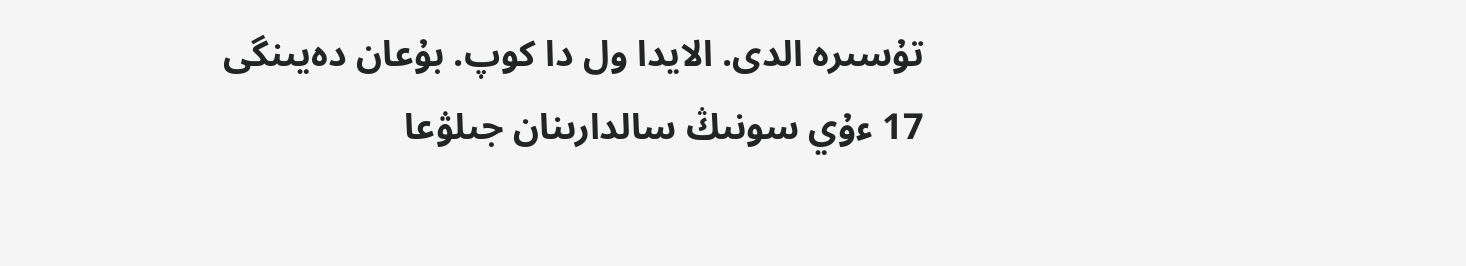تۇسىرە الدى. الايدا ول دا كوپ. بۇعان دەيىنگى 17 ءۇي سونىڭ سالدارىنان جىلۋعا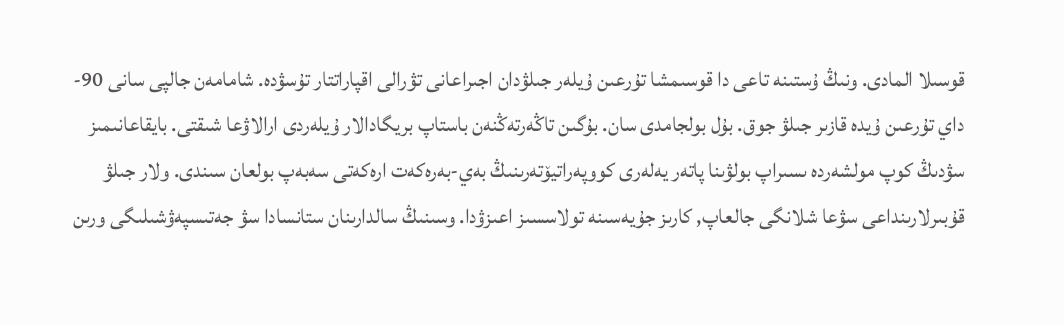قوسىلا المادى. ونىڭ ۇستىنە تاعى دا قوسىمشا تۇرعىن ۇيلەر جىلۋدان اجىراعانى تۋرالى اقپاراتتار تۇسۋدە. شامامەن جالپى سانى 90-داي تۇرعىن ۇيدە قازىر جىلۋ جوق. بۇل بولجامدى سان. بۇگىن تاڭەرتەڭنەن باستاپ بريگادالار ۇيلەردى ارالاۋعا شىقتى. بايقاعانىمىز سۋدىڭ كوپ مولشەردە ىسىراپ بولۋىنا پاتەر يەلەرى كووپەراتيۆتەرىنىڭ بەي-بەرەكەت ارەكەتى سەبەپ بولعان سىندى. ولار جىلۋ قۇبىرلارىنداعى سۋعا شلانگى جالعاپ, كارىز جۇيەسىنە تولاسسىز اعىزۋدا. وسىنىڭ سالدارىنان ستانسادا سۋ جەتىسپەۋشىلىگى ورىن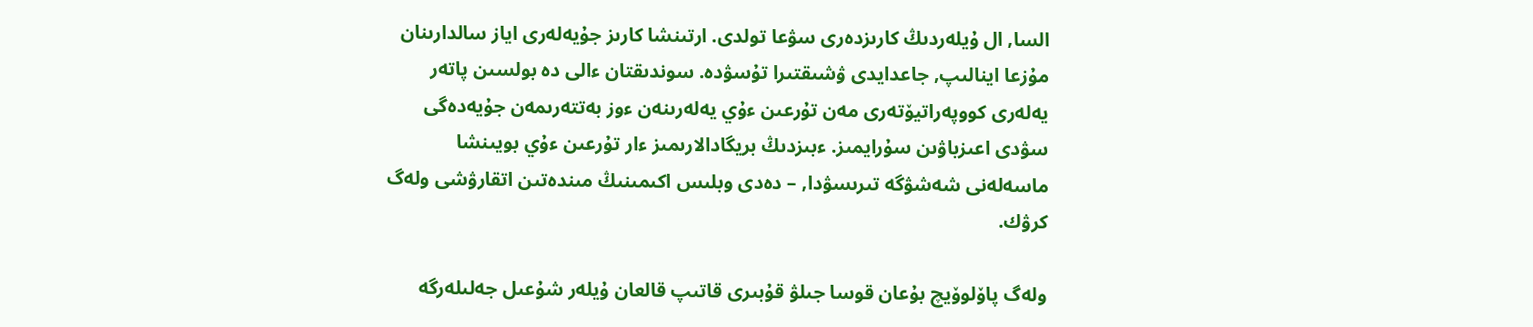السا, ال ۇيلەردىڭ كارىزدەرى سۋعا تولدى. ارتىنشا كارىز جۇيەلەرى اياز سالدارىنان مۇزعا اينالىپ, جاعدايدى ۋشىقتىرا تۇسۋدە. سوندىقتان ءالى دە بولسىن پاتەر يەلەرى كووپەراتيۆتەرى مەن تۇرعىن ءۇي يەلەرىنەن ءوز بەتتەرىمەن جۇيەدەگى سۋدى اعىزباۋىن سۇرايمىز. ءبىزدىڭ بريگادالارىمىز ءار تۇرعىن ءۇي بويىنشا ماسەلەنى شەشۋگە تىرىسۋدا, – دەدى وبلىس اكىمىنىڭ مىندەتىن اتقارۋشى ولەگ كرۋك.

ولەگ پاۆلوۆيچ بۇعان قوسا جىلۋ قۇبىرى قاتىپ قالعان ۇيلەر شۇعىل جەلىلەرگە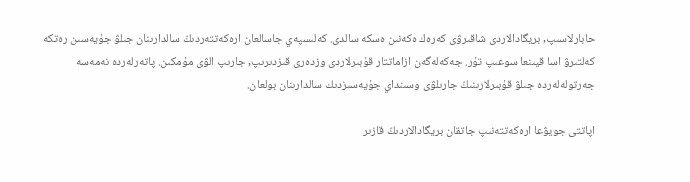حابارلاسىپ, بريگادالاردى شاقىرۋى كەرەك ەكەنىن ەسكە سالدى. كەلىسپەي جاسالعان ارەكەتتەردىڭ سالدارىنان جىلۋ جۇيەسىن رەتكە كەلتىرۋ اسا قيىنعا سوعىپ تۇر. جەكەلەگەن ازاماتتار قۇبىرلاردى وزدەرى قىزدىرىپ, جارىپ الۋى مۇمكىن. پاتەرلەردە نەمەسە جەرتولەلەردە جىلۋ قۇبىرلارىنىڭ جارىلۋى وسىنداي جۇيەسىزدىك سالدارىنان بولعان.

اپاتتى جويۋعا ارەكەتتەنىپ جاتقان بريگادالاردىڭ قازىر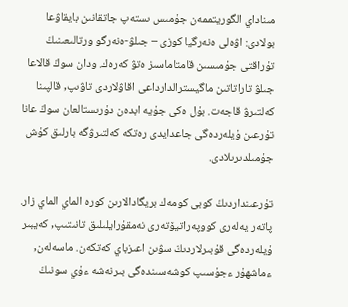مىناداي الگوريتممەن جۇمىس ىستەپ جاتقانىن بايقاۋعا بولادى: اۋەلى ەنەرگيا كوزى – جىلۋ-ەنەرگو ورتالىعىنىڭ تۇراقتى جۇمىسىن قامتاماسىز ەتۋ كەرەك. ودان سوڭ قالاعا جىلۋ تاراتاتىن ماگيسترالدارداعى اقاۋلاردى تاۋىپ, قالپىنا كەلتىرۋ قاجەت. بۇل ەكى جۇيە ابدەن دۇرىستالعان سوڭ عانا تۇرعىن ۇيلەردەگى جاعدايدى رەتكە كەلتىرۋگە بارلىق كۇش جۇمىلدىرىلادى.

تۇرعىنداردىڭ كوبى كومەك بريگادالارىن كورە الماي الماي زار. پاتەر يەلەرى كووپەراتيۆتەرى نەمقۇرايلىلىق تانىتىپ, كەيبىر ۇيلەردەگى قۇبىرلاردىڭ سۋىن اعىزباي كەتكەن. ماسەلەن, ءماشھۇر ءجۇسىپ كوشەسىندەگى بىرنەشە ءۇي سونىڭ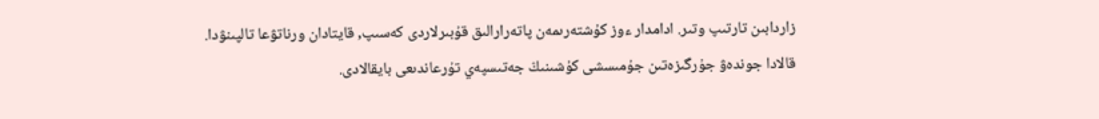زاردابىن تارتىپ وتىر. ادامدار ءوز كۇشتەرىمەن پاتەرارالىق قۇبىرلاردى كەسىپ, قايتادان ورناتۋعا تالپىنۋدا. قالادا جوندەۋ جۇرگىزەتىن جۇمىسشى كۇشىنىڭ جەتىسپەي تۇرعاندىعى بايقالادى.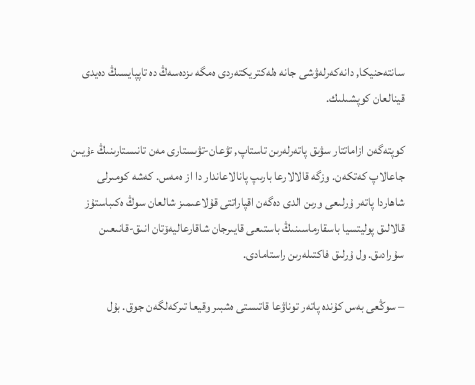سانتەحنيكا, دانەكەرلەۋشى جانە ەلەكتريكتەردى ەمگە ىزدەسەڭ دە تاپپايسىڭ دەيدى قينالعان كوپشىلىك.

كوپتەگەن ازاماتتار سۋىق پاتەرلەرىن تاستاپ, تۋعان-تۋىستارى مەن تانىستارىنىڭ ءۇيىن جاعالاپ كەتكەن. وزگە قالالارعا بارىپ پانالاعاندار دا از ەمەس. كەشە كومىرلى شاھاردا پاتەر ۇرلىعى ورىن الدى دەگەن اقپاراتتى قۇلاعىمىز شالعان سوڭ ەكىباستۇز قالالىق پوليتسيا باسقارماسىنىڭ باستىعى قايىرجان شاقارعاليەۆتان انىق-قانىعىن سۇرادىق. ول ۇرلىق فاكتىلەرىن راستامادى.

– سوڭعى بەس كۇندە پاتەر توناۋعا قاتىستى ەشبىر وقيعا تىركەلگەن جوق. بۇل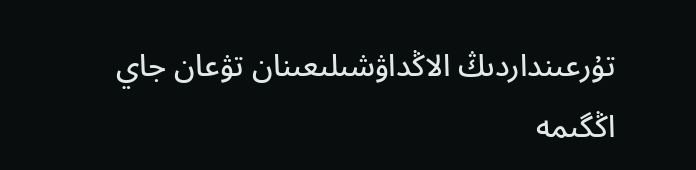تۇرعىنداردىڭ الاڭداۋشىلىعىنان تۋعان جاي اڭگىمە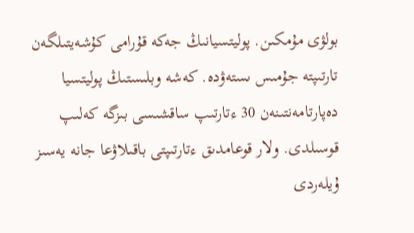بولۋى مۇمكىن. پوليتسيانىڭ جەكە قۇرامى كۇشەيتىلگەن تارتىپتە جۇمىس ىستەۋدە. كەشە وبلىستىڭ پوليتسيا دەپارتامەنتىنەن 30 ءتارتىپ ساقشىسى بىزگە كەلىپ قوسىلدى. ولار قوعامدىق ءتارتىپتى باقىلاۋعا جانە يەسىز ۇيلەردى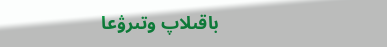باقىلاپ وتىرۋعا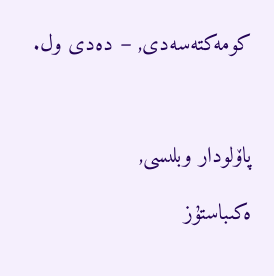كومەكتەسەدى, – دەدى ول.



پاۆلودار وبلىسى,

ەكىباستۇز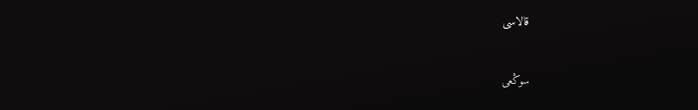قالاسى

سوڭعى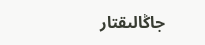جاڭالىقتار